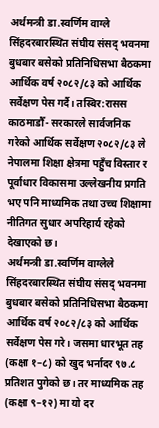अर्थमन्त्री डा.स्वर्णिम वाग्ले सिंहदरबारस्थित संघीय संसद् भवनमा बुधबार बसेको प्रतिनिधिसभा बैठकमा आर्थिक वर्ष २०८२/८३ को आर्थिक सर्वेक्षण पेस गर्दै। तस्बिर:रासस
काठमाडौँ- सरकारले सार्वजनिक गरेको आर्थिक सर्वेक्षण २०८२/८३ ले नेपालमा शिक्षा क्षेत्रमा पहुँच विस्तार र पूर्वाधार विकासमा उल्लेखनीय प्रगति भए पनि माध्यमिक तथा उच्च शिक्षामा नीतिगत सुधार अपरिहार्य रहेको देखाएको छ।
अर्थमन्त्री डा.स्वर्णिम वाग्लेले सिंहदरबारस्थित संघीय संसद् भवनमा बुधबार बसेको प्रतिनिधिसभा बैठकमा आर्थिक वर्ष २०८२/८३ को आर्थिक सर्वेक्षण पेस गरे। जसमा धारभूत तह (कक्षा १–८) को खुद भर्नादर ९७.८ प्रतिशत पुगेको छ। तर माध्यमिक तह (कक्षा ९–१२) मा यो दर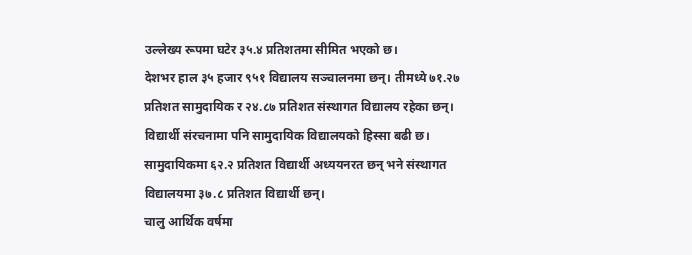उल्लेख्य रूपमा घटेर ३५.४ प्रतिशतमा सीमित भएको छ।
देशभर हाल ३५ हजार ९५१ विद्यालय सञ्चालनमा छन्। तीमध्ये ७१.२७ प्रतिशत सामुदायिक र २४.८७ प्रतिशत संस्थागत विद्यालय रहेका छन्। विद्यार्थी संरचनामा पनि सामुदायिक विद्यालयको हिस्सा बढी छ। सामुदायिकमा ६२.२ प्रतिशत विद्यार्थी अध्ययनरत छन् भने संस्थागत विद्यालयमा ३७.८ प्रतिशत विद्यार्थी छन्।
चालु आर्थिक वर्षमा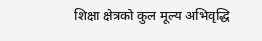शिक्षा क्षेत्रको कुल मूल्य अभिवृद्धि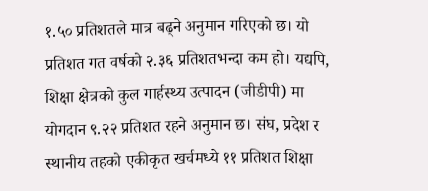१.५० प्रतिशतले मात्र बढ्ने अनुमान गरिएको छ। यो प्रतिशत गत वर्षको २.३६ प्रतिशतभन्दा कम हो। यद्यपि, शिक्षा क्षेत्रको कुल गार्हस्थ्य उत्पादन (जीडीपी) मा योगदान ९.२२ प्रतिशत रहने अनुमान छ। संघ, प्रदेश र स्थानीय तहको एकीकृत खर्चमध्ये ११ प्रतिशत शिक्षा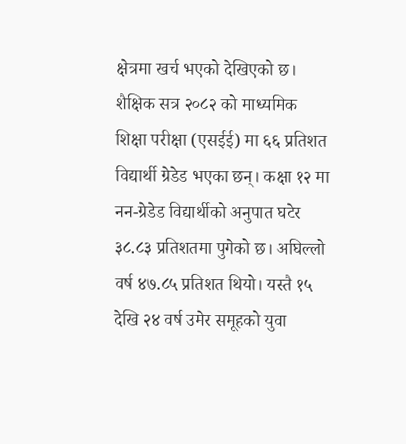क्षेत्रमा खर्च भएको देखिएको छ।
शैक्षिक सत्र २०८२ को माध्यमिक शिक्षा परीक्षा (एसईई) मा ६६ प्रतिशत विद्यार्थी ग्रेडेड भएका छन्। कक्षा १२ मा नन-ग्रेडेड विद्यार्थीको अनुपात घटेर ३८.८३ प्रतिशतमा पुगेको छ। अघिल्लो वर्ष ४७.८५ प्रतिशत थियो। यस्तै १५ देखि २४ वर्ष उमेर समूहको युवा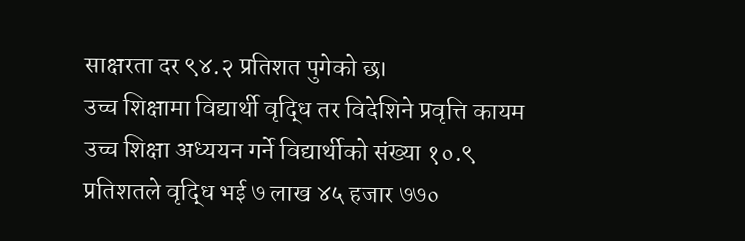साक्षरता दर ९४.२ प्रतिशत पुगेको छ।
उच्च शिक्षामा विद्यार्थी वृद्धि तर विदेशिने प्रवृत्ति कायम
उच्च शिक्षा अध्ययन गर्ने विद्यार्थीको संख्या १०.९ प्रतिशतले वृद्धि भई ७ लाख ४५ हजार ७७०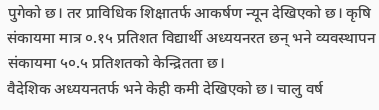पुगेको छ। तर प्राविधिक शिक्षातर्फ आकर्षण न्यून देखिएको छ। कृषि संकायमा मात्र ०.१५ प्रतिशत विद्यार्थी अध्ययनरत छन् भने व्यवस्थापन संकायमा ५०.५ प्रतिशतको केन्द्रितता छ।
वैदेशिक अध्ययनतर्फ भने केही कमी देखिएको छ। चालु वर्ष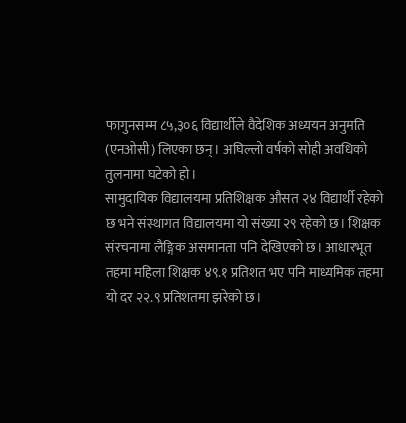फागुनसम्म ८५,३०६ विद्यार्थीले वैदेशिक अध्ययन अनुमति (एनओसी) लिएका छन्। अघिल्लो वर्षको सोही अवधिको तुलनामा घटेको हो।
सामुदायिक विद्यालयमा प्रतिशिक्षक औसत २४ विद्यार्थी रहेको छ भने संस्थागत विद्यालयमा यो संख्या २९ रहेको छ। शिक्षक संरचनामा लैङ्गिक असमानता पनि देखिएको छ। आधारभूत तहमा महिला शिक्षक ४९.१ प्रतिशत भए पनि माध्यमिक तहमा यो दर २२.९ प्रतिशतमा झरेको छ।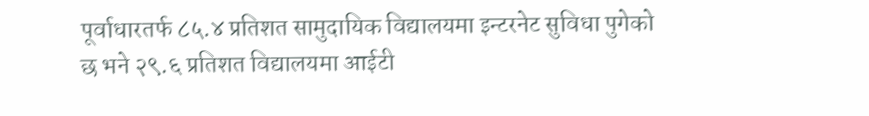पूर्वाधारतर्फ ८५.४ प्रतिशत सामुदायिक विद्यालयमा इन्टरनेट सुविधा पुगेको छ भने २९.६ प्रतिशत विद्यालयमा आईटी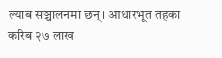ल्याब सञ्चालनमा छन्। आधारभूत तहका करिब २७ लाख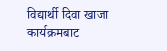विद्यार्थी दिवा खाजा कार्यक्रमबाट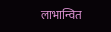लाभान्वित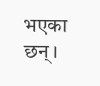भएका छन्।